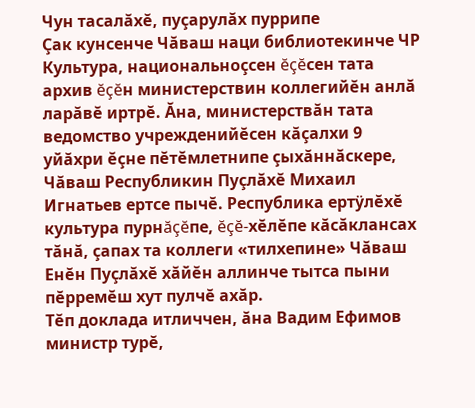Чун тасалăхĕ, пуçарулăх пуррипе
Çак кунсенче Чăваш наци библиотекинче ЧР Культура, национальноçсен ĕçĕсен тата архив ĕçĕн министерствин коллегийĕн анлă ларăвĕ иртрĕ. Ăна, министерствăн тата ведомство учрежденийĕсен кăçалхи 9 уйăхри ĕçне пĕтĕмлетнипе çыхăннăскере, Чăваш Республикин Пуçлăхĕ Михаил Игнатьев ертсе пычĕ. Республика ертÿлĕхĕ культура пурнăçĕпе, ĕçĕ-хĕлĕпе кăсăклансах тăнă, çапах та коллеги «тилхепине» Чăваш Енĕн Пуçлăхĕ хăйĕн аллинче тытса пыни пĕрремĕш хут пулчĕ ахăр.
Тĕп доклада итличчен, ăна Вадим Ефимов министр турĕ,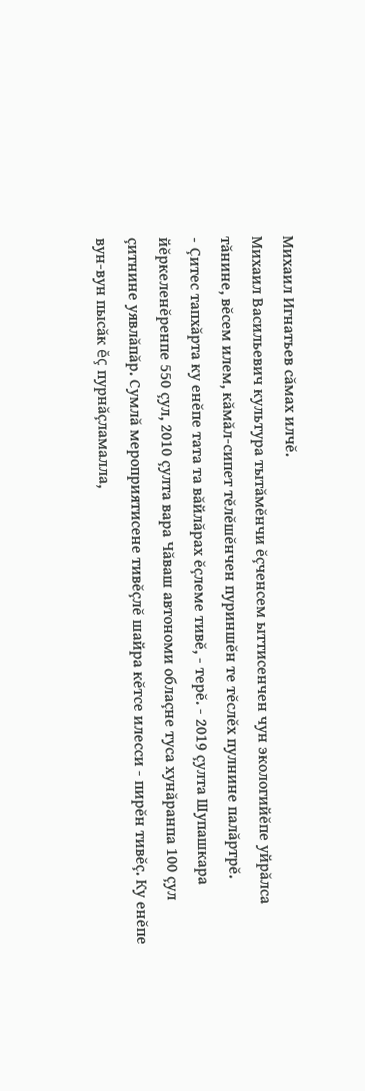Михаил Игнатьев сăмах илчĕ.
Михаил Васильевич культура тытăмĕнчи ĕçченсем ыттисенчен чун экологийĕпе уйрăлса тăнине, вĕсем илем, кăмăл-сипет тĕлĕшĕнчен пуриншĕн те тĕслĕх пулнине палăртрĕ.
- Çитес тапхăрта ку енĕпе тата та вăйлăрах ĕçлеме тивĕ, - терĕ. - 2019 çулта Шупашкара йĕркеленĕренпе 550 çул, 2010 çулта вара Чăваш автономи облаçне туса хунăранпа 100 çул çитнине уявлăпăр. Сумлă мероприятисене тивĕçлĕ шайра кĕтсе илесси - пирĕн тивĕç. Ку енĕпе вун-вун пысăк ĕç пурнăçламалла,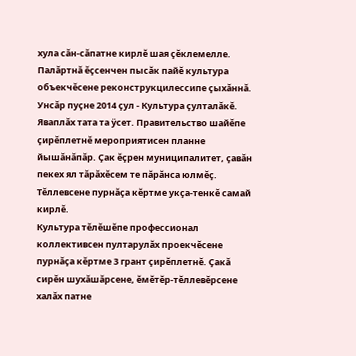хула сăн-сăпатне кирлĕ шая çĕклемелле. Палăртнă ĕçсенчен пысăк пайĕ культура объекчĕсене реконструкцилессипе çыхăннă.
Унсăр пуçне 2014 çул - Культура çулталăкĕ. Яваплăх тата та ÿсет. Правительство шайĕпе çирĕплетнĕ мероприятисен планне йышăнăпăр. Çак ĕçрен муниципалитет, çавăн пекех ял тăрăхĕсем те пăрăнса юлмĕç. Тĕллевсене пурнăçа кĕртме укçа-тенкĕ самай кирлĕ.
Культура тĕлĕшĕпе профессионал коллективсен пултарулăх проекчĕсене пурнăçа кĕртме 3 грант çирĕплетнĕ. Çакă сирĕн шухăшăрсене, ĕмĕтĕр-тĕллевĕрсене халăх патне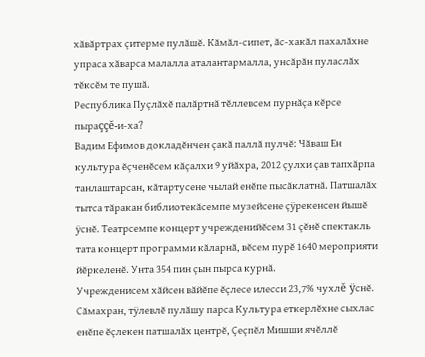хăвăртрах çитерме пулăшĕ. Кăмăл-сипет, ăс-хакăл пахалăхне упраса хăварса малалла аталантармалла, унсăрăн пуласлăх тĕксĕм те пушă.
Республика Пуçлăхĕ палăртнă тĕллевсем пурнăçа кĕрсе пыраççĕ-и-ха?
Вадим Ефимов докладĕнчен çакă паллă пулчĕ: Чăваш Ен культура ĕçченĕсем кăçалхи 9 уйăхра, 2012 çулхи çав тапхăрпа танлаштарсан, кăтартусене чылай енĕпе пысăклатнă. Патшалăх тытса тăракан библиотекăсемпе музейсене çÿрекенсен йышĕ ÿснĕ. Театрсемпе концерт учрежденийĕсем 31 çĕнĕ спектакль тата концерт программи кăларнă, вĕсем пурĕ 1640 мероприяти йĕркеленĕ. Унта 354 пин çын пырса курнă.
Учрежденисем хăйсен вăйĕпе ĕçлесе илесси 23,7% чухлĕ ÿснĕ. Сăмахран, тÿлевлĕ пулăшу парса Культура еткерлĕхне сыхлас енĕпе ĕçлекен патшалăх центрĕ, Çеçпĕл Мишши ячĕллĕ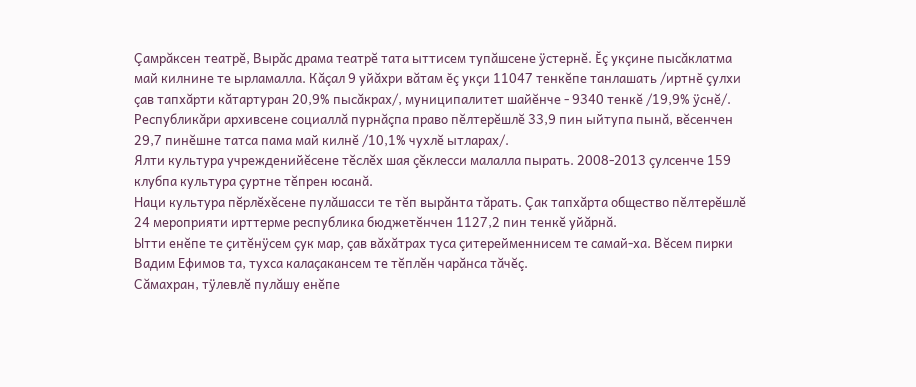Çамрăксен театрĕ, Вырăс драма театрĕ тата ыттисем тупăшсене ÿстернĕ. Ĕç укçине пысăклатма май килнине те ырламалла. Кăçал 9 уйăхри вăтам ĕç укçи 11047 тенкĕпе танлашать /иртнĕ çулхи çав тапхăрти кăтартуран 20,9% пысăкрах/, муниципалитет шайĕнче - 9340 тенкĕ /19,9% ÿснĕ/.
Республикăри архивсене социаллă пурнăçпа право пĕлтерĕшлĕ 33,9 пин ыйтупа пынă, вĕсенчен 29,7 пинĕшне татса пама май килнĕ /10,1% чухлĕ ытларах/.
Ялти культура учрежденийĕсене тĕслĕх шая çĕклесси малалла пырать. 2008-2013 çулсенче 159 клубпа культура çуртне тĕпрен юсанă.
Наци культура пĕрлĕхĕсене пулăшасси те тĕп вырăнта тăрать. Çак тапхăрта общество пĕлтерĕшлĕ 24 мероприяти ирттерме республика бюджетĕнчен 1127,2 пин тенкĕ уйăрнă.
Ытти енĕпе те çитĕнÿсем çук мар, çав вăхăтрах туса çитерейменнисем те самай-ха. Вĕсем пирки Вадим Ефимов та, тухса калаçакансем те тĕплĕн чарăнса тăчĕç.
Сăмахран, тÿлевлĕ пулăшу енĕпе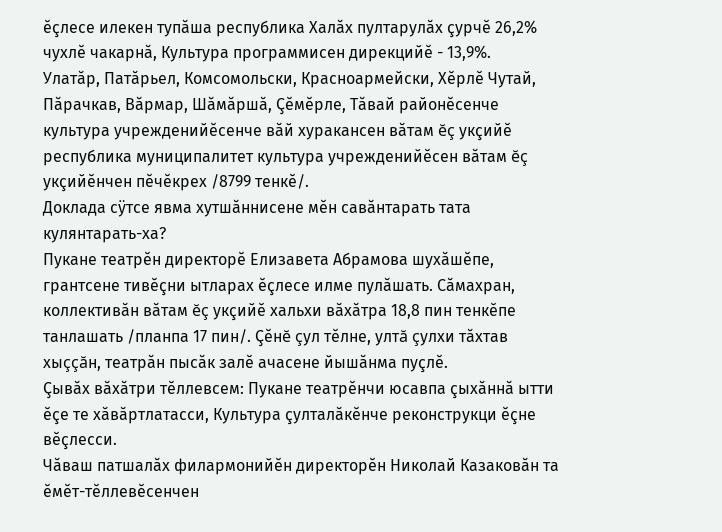ĕçлесе илекен тупăша республика Халăх пултарулăх çурчĕ 26,2% чухлĕ чакарнă, Культура программисен дирекцийĕ - 13,9%.
Улатăр, Патăрьел, Комсомольски, Красноармейски, Хĕрлĕ Чутай, Пăрачкав, Вăрмар, Шăмăршă, Çĕмĕрле, Тăвай районĕсенче культура учрежденийĕсенче вăй хуракансен вăтам ĕç укçийĕ республика муниципалитет культура учрежденийĕсен вăтам ĕç укçийĕнчен пĕчĕкрех /8799 тенкĕ/.
Доклада сÿтсе явма хутшăннисене мĕн савăнтарать тата кулянтарать-ха?
Пукане театрĕн директорĕ Елизавета Абрамова шухăшĕпе, грантсене тивĕçни ытларах ĕçлесе илме пулăшать. Сăмахран, коллективăн вăтам ĕç укçийĕ хальхи вăхăтра 18,8 пин тенкĕпе танлашать /планпа 17 пин/. Çĕнĕ çул тĕлне, ултă çулхи тăхтав хыççăн, театрăн пысăк залĕ ачасене йышăнма пуçлĕ.
Çывăх вăхăтри тĕллевсем: Пукане театрĕнчи юсавпа çыхăннă ытти ĕçе те хăвăртлатасси, Культура çулталăкĕнче реконструкци ĕçне вĕçлесси.
Чăваш патшалăх филармонийĕн директорĕн Николай Казаковăн та ĕмĕт-тĕллевĕсенчен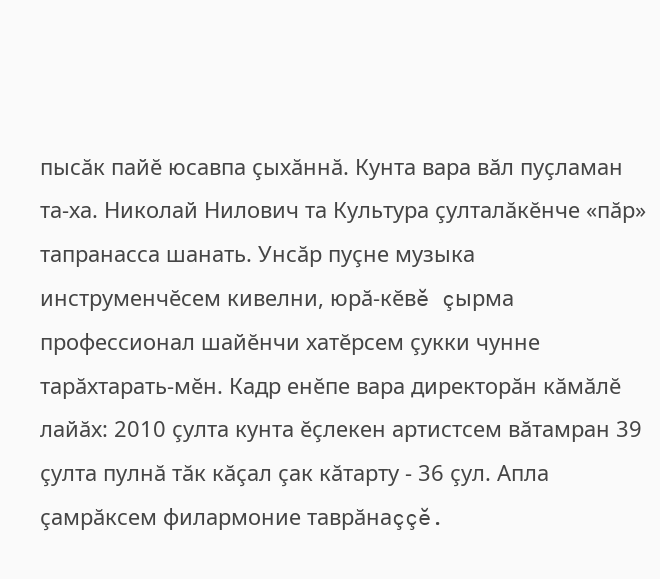пысăк пайĕ юсавпа çыхăннă. Кунта вара вăл пуçламан та-ха. Николай Нилович та Культура çулталăкĕнче «пăр» тапранасса шанать. Унсăр пуçне музыка инструменчĕсем кивелни, юрă-кĕвĕ çырма профессионал шайĕнчи хатĕрсем çукки чунне тарăхтарать-мĕн. Кадр енĕпе вара директорăн кăмăлĕ лайăх: 2010 çулта кунта ĕçлекен артистсем вăтамран 39 çулта пулнă тăк кăçал çак кăтарту - 36 çул. Апла çамрăксем филармоние таврăнаççĕ.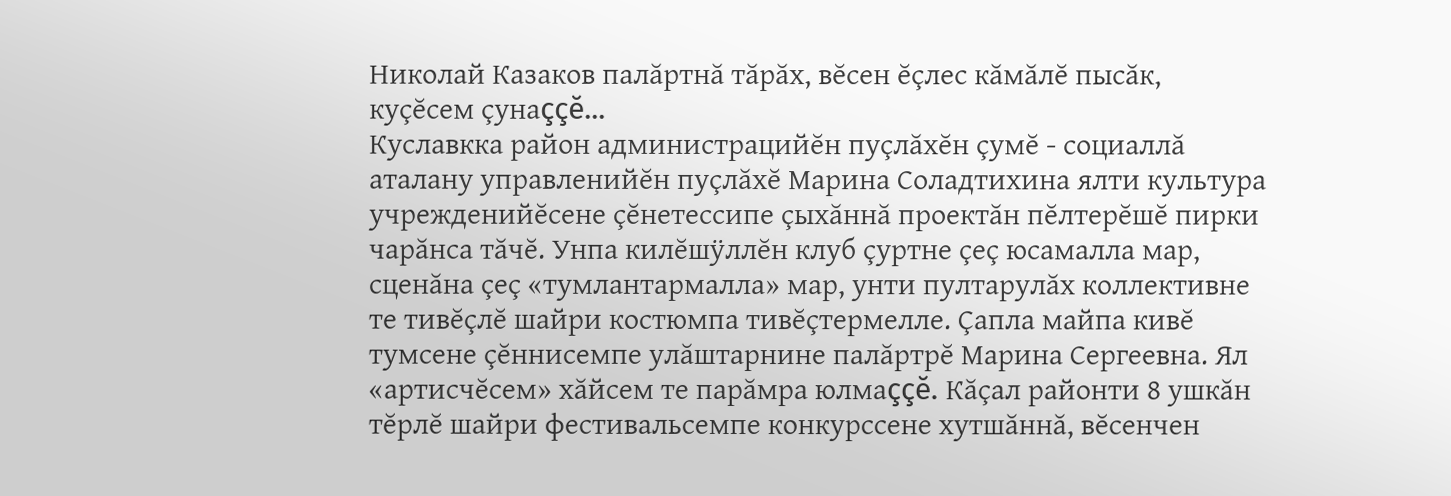Николай Казаков палăртнă тăрăх, вĕсен ĕçлес кăмăлĕ пысăк, куçĕсем çунаççĕ...
Куславкка район администрацийĕн пуçлăхĕн çумĕ - социаллă аталану управленийĕн пуçлăхĕ Марина Соладтихина ялти культура учрежденийĕсене çĕнетессипе çыхăннă проектăн пĕлтерĕшĕ пирки чарăнса тăчĕ. Унпа килĕшÿллĕн клуб çуртне çеç юсамалла мар, сценăна çеç «тумлантармалла» мар, унти пултарулăх коллективне те тивĕçлĕ шайри костюмпа тивĕçтермелле. Çапла майпа кивĕ тумсене çĕннисемпе улăштарнине палăртрĕ Марина Сергеевна. Ял «артисчĕсем» хăйсем те парăмра юлмаççĕ. Кăçал районти 8 ушкăн тĕрлĕ шайри фестивальсемпе конкурссене хутшăннă, вĕсенчен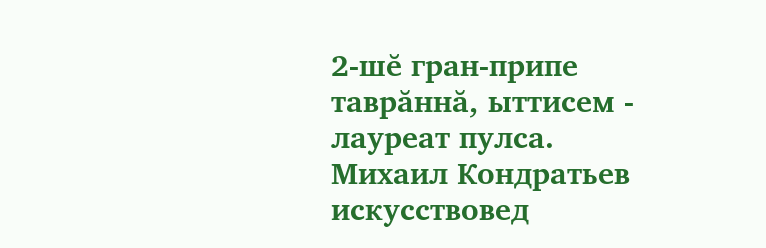2-шĕ гран-припе таврăннă, ыттисем - лауреат пулса.
Михаил Кондратьев искусствовед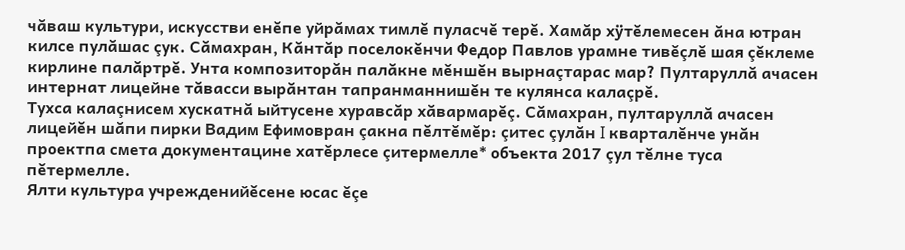чăваш культури, искусстви енĕпе уйрăмах тимлĕ пуласчĕ терĕ. Хамăр хÿтĕлемесен ăна ютран килсе пулăшас çук. Сăмахран, Кăнтăр поселокĕнчи Федор Павлов урамне тивĕçлĕ шая çĕклеме кирлине палăртрĕ. Унта композиторăн палăкне мĕншĕн вырнаçтарас мар? Пултаруллă ачасен интернат лицейне тăвасси вырăнтан тапранманнишĕн те кулянса калаçрĕ.
Тухса калаçнисем хускатнă ыйтусене хуравсăр хăвармарĕç. Сăмахран, пултаруллă ачасен лицейĕн шăпи пирки Вадим Ефимовран çакна пĕлтĕмĕр: çитес çулăн I кварталĕнче унăн проектпа смета документацине хатĕрлесе çитермелле* объекта 2017 çул тĕлне туса пĕтермелле.
Ялти культура учрежденийĕсене юсас ĕçе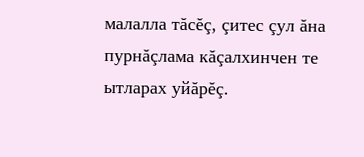малалла тăсĕç, çитес çул ăна пурнăçлама кăçалхинчен те ытларах уйăрĕç.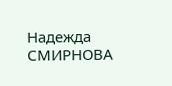Надежда СМИРНОВА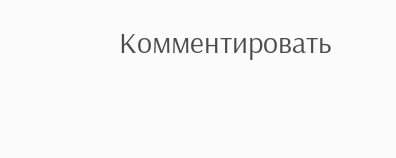Комментировать